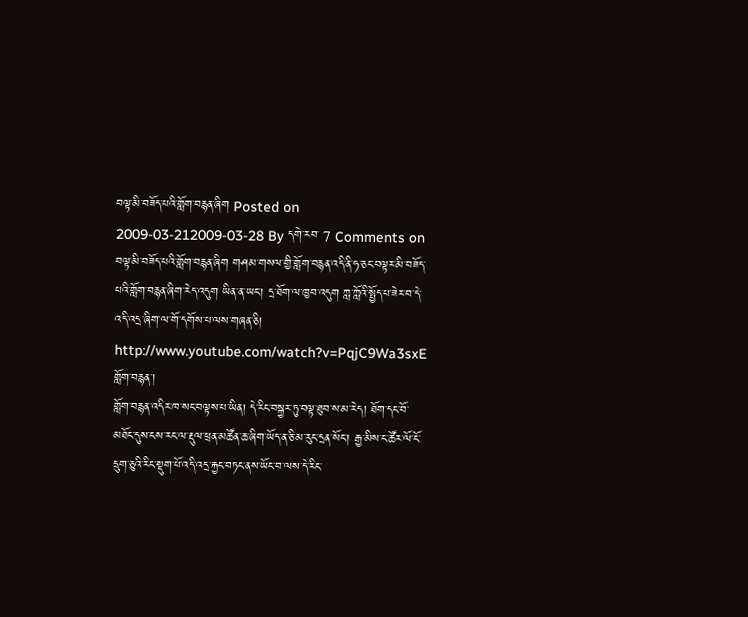བལྟ་མི་བཟོད་པའི་གློག་བརྙན་ཞིག Posted on 2009-03-212009-03-28 By དགེ་རབ་ 7 Comments on བལྟ་མི་བཟོད་པའི་གློག་བརྙན་ཞིག གཤམ་གསལ་གྱི་གློག་བརྙན་འདི་ནི་ཧ་ཅང་བལྟར་མི་བཟོད་པའི་གློག་བརྙན་ཞིག་རེད་འདུག ཡིན་ན་ཡང་། དྲ་ཐོག་ལ་ཁྱབ་འདུག ཀླ་ཀློའི་སྤྱོད་པ་ཟེར་བ་དེ་འདི་འདྲ་ཞིག་ལ་གོ་དགོས་པ་ལས་གཞན་ཅི། http://www.youtube.com/watch?v=PqjC9Wa3sxE གློག་བརྙན་།
གློག་བརྙན་འདིར་ཁ་སང་བལྟས་པ་ཡིན། དེ་རིང་བསྐྱར་ཏུ་བལྟ་ཐུབ་ས་མ་རེད། ཐོག་དང་བོ་མཐོང་དུས་ངས་རང་ལ་རྡུལ་ཕྲན་མཚོན་ཆ་ཞིག་ཡོད་ན་ཅི་མ་རུང་དྲན་སོང་། རྒྱ་མིས་ང་ཚོར་ལོ་ངོ་དྲུག་ཅུའི་རིང་སྡུག་པོ་འདི་འདྲ་རྐྱང་བཏང་ནས་ཡོང་བ་ལས་དེ་རིང་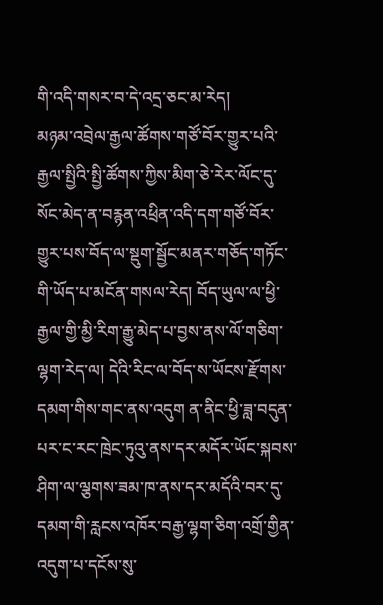གི་འདི་གསར་བ་དེ་འདྲ་ཅང་མ་རེད།
མཉམ་འབྲེལ་རྒྱལ་ཚོགས་གཙོ་བོར་གྱུར་པའི་རྒྱལ་སྤྱིའི་སྤྱི་ཚོགས་ཀྱིས་མིག་ཅེ་རེར་ལོང་དུ་སོང་མེད་ན་བརྙན་འཕྲིན་འདི་དག་གཙོ་བོར་གྱུར་པས་བོད་ལ་སྡུག་སྦྱོང་མནར་གཅོད་གཏོང་གི་ཡོད་པ་མངོན་གསལ་རེད། བོད་ཡུལ་ལ་ཕྱི་རྒྱལ་གྱི་མྱི་རིག་རྒྱུ་མེད་པ་བྱས་ནས་ལོ་གཅིག་ལྷག་རེད་ལ། དེའི་རིང་ལ་བོད་ས་ཡོངས་རྫོགས་དམག་གིས་གང་ནས་འདུག ན་ནིང་ཕྱི་ཟླ་བདུན་པར་ང་རང་ཁྲེང་ཏུའུ་ནས་དར་མདོར་ཡོང་སྐབས་ཤིག་ལ་ལྕགས་ཟམ་ཁ་ནས་དར་མདོའི་བར་དུ་དམག་གི་རླངས་འཁོར་བརྒྱ་ལྷག་ཅིག་འགྲོ་གྱིན་འདུག་པ་དངོས་སུ་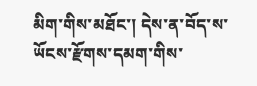མིག་གིས་མཐོང་། དེས་ན་བོད་ས་ཡོངས་རྫོགས་དམག་གིས་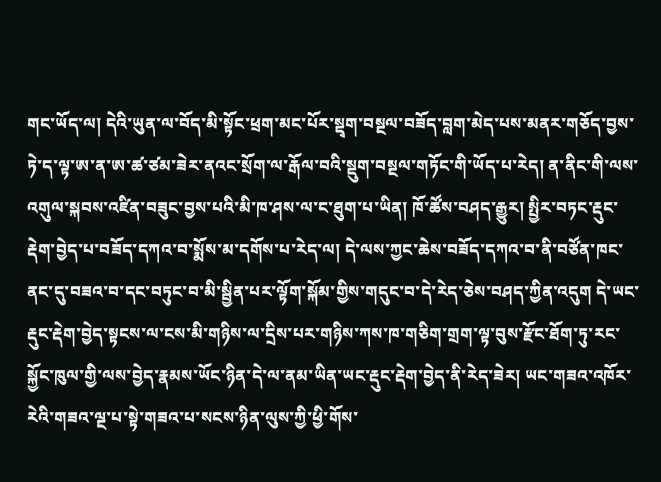གང་ཡོད་ལ། དེའི་ཡུན་ལ་བོད་མི་སྟོང་ཕྲག་མང་པོར་སྡྭག་བསྔལ་བཟོད་བླག་མེད་པས་མནར་གཅོད་བྱས་ཏེ་ད་ལྟ་ཨ་ན་ཨ་ཚ་ཙམ་ཟེར་ནའང་སྲོག་ལ་རྒོལ་བའི་སྡུག་བསྔལ་གཏོང་གི་ཡོད་པ་རེད། ན་ནིང་གི་ལས་འགུལ་སྐབས་འཛིན་བཟུང་བྱས་པའི་མི་ཁ་ཤས་ལ་ང་ཐུག་པ་ཡིན། ཁོ་ཚོས་བཤད་རྒྱུར། སྤྱིར་བཏང་རྡུང་རྡེག་བྱེད་པ་བཟོད་དཀའ་བ་སྨོས་མ་དགོས་པ་རེད་ལ། དེ་ལས་ཀྱང་ཆེས་བཟོད་དཀའ་བ་ནི་བཙོན་ཁང་ནང་དུ་བཟའ་བ་དང་བཏུང་བ་མི་སྦྱིན་པར་ལྟོག་སྐོམ་གྱིས་གདུང་བ་དེ་རེད་ཅེས་བཤད་ཀྱིན་འདུག དེ་ཡང་རྡུང་རྡེག་བྱེད་སྟངས་ལ་ངས་མི་གཉིས་ལ་དྲིས་པར་གཉིས་ཀས་ཁ་གཅིག་གྲག་ལྟ་བུས་རྫོང་ཐོག་ཏུ་རང་སྐྱོང་ཁུལ་གྱི་ལས་བྱེད་རྣམས་ཡོང་ཉིན་དེ་ལ་ནམ་ཡིན་ཡང་རྡུང་རྡེག་བྱེད་ནི་རེད་ཟེར། ཡང་གཟའ་འཁོར་རེའི་གཟའ་ལྔ་པ་སྟེ་གཟའ་པ་སངས་ཉིན་ལུས་ཀྱི་ཕྱི་གོས་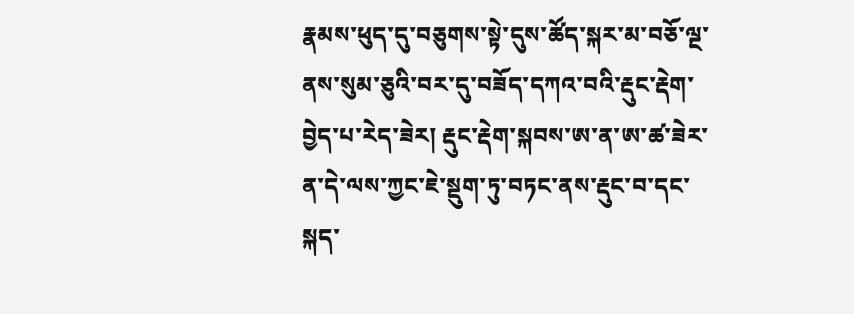རྣམས་ཕུད་དུ་བཅུགས་སྟེ་དུས་ཚོད་སྐར་མ་བཅོ་ལྔ་ནས་སུམ་ཅུའི་བར་དུ་བཟོད་དཀའ་བའི་རྡུང་རྡེག་བྱེད་པ་རེད་ཟེར། རྡུང་རྡེག་སྐབས་ཨ་ན་ཨ་ཚ་ཟེར་ན་དེ་ལས་ཀྱང་ཇེ་སྡུག་ཏུ་བཏང་ནས་རྡུང་བ་དང་སྐད་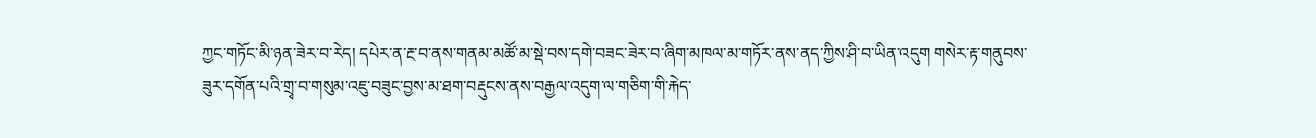ཀྱང་གཏོང་མི་ཉན་ཟེར་བ་རེད། དཔེར་ན་རྔ་བ་ནས་གནམ་མཚོ་མ་སྡེ་བས་དགེ་བཟང་ཟེར་བ་ཞིག་མཁལ་མ་གཏོར་ནས་ནད་ཀྱིས་ཤི་བ་ཡིན་འདུག གསེར་རྟ་གནུབས་ཟུར་དགོན་པའི་གྲྭ་བ་གསུམ་འཇུ་བཟུང་བྱས་མ་ཐག་བརྡུངས་ནས་བརྒྱལ་འདུག་ལ་གཅིག་གི་རྐེད་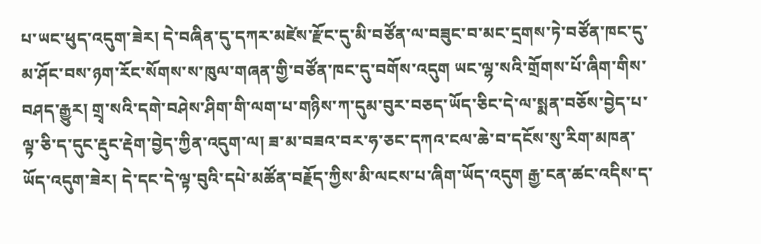པ་ཡང་ཕུད་འདུག་ཟེར། དེ་བཞིན་དུ་དཀར་མཛེས་རྫོང་དུ་མི་བཙོན་ལ་བཟུང་བ་མང་དྲགས་ཏེ་བཙོན་ཁང་དུ་མ་ཤོང་བས་ཉག་རོང་སོགས་ས་ཁུལ་གཞན་གྱི་བཙོན་ཁང་དུ་བགོས་འདུག ཡང་ལྷ་སའི་གྲོགས་པོ་ཞིག་གིས་བཤད་རྒྱུར། གྲྭ་སའི་དགེ་བཤེས་ཤིག་གི་ལག་པ་གཉིས་ཀ་དུམ་བུར་བཅད་ཡོད་ཅིང་དེ་ལ་སྨན་བཅོས་བྱེད་པ་ལྟ་ཅི་ད་དུང་རྡུང་རྡེག་བྱེད་ཀྱིན་འདུག་ལ། ཟ་མ་བཟའ་བར་ཧ་ཅང་དཀའ་ངལ་ཆེ་བ་དངོས་སུ་རིག་མཁན་ཡོད་འདུག་ཟེར། དེ་དང་དེ་ལྟ་བུའི་དཔེ་མཚོན་བརྗོད་ཀྱིས་མི་ལངས་པ་ཞིག་ཡོད་འདུག རྒྱ་ངན་ཚང་འདིས་ད་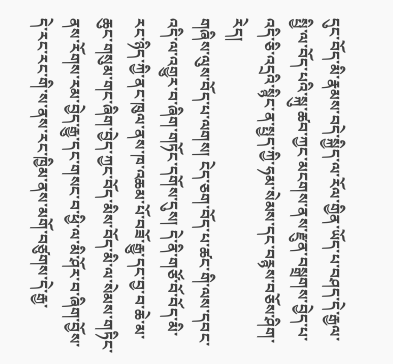དུང་བོད་མི་རྣམས་བདེ་སྐྱིད་ལ་རོལ་གྱིན་ཡོད་པ་བཤད་དེ་རྒྱལ་སྤྱི་ལ་བོད་པའི་སྐུ་ཚབ་ཀྱང་མངགས་ནས་རྫུན་བསྒྲགས་བྱེད་པ་འདི་ཅི་འདྲའི་སྙིང་ན་སྤྱད་ཀྱི་ཧམ་སེམས་དང་བརྙས་བཅོས་ཤིག་རེད།
གཞིས་ལུས་བོད་པ་ལགས། ངེད་ཅག་བོད་པ་ཚང་གི་ལས་དབང་འདི་ལ་འགྱུར་བ་ཞིག་གཏོང་དགོས་དུས། དེ་ནི་གཙོ་བོ་བོད་མི་རང་ཉིད་ཀྱི་ནང་ཁུལ་ནས་ཁ་འཆམ་པོ་བཟོ་རྒྱུ་དང་བྱ་བ་ཆེ་མ་ཆུང་གསུམ་གང་ཞིག་བྱེད་ཀྱང་བོད་མིས་བོད་མི་ལ་སེམས་གཏིང་ནས་རོགས་རམ་བྱེད་རྒྱུ་དང་གསང་བ་ཕྱི་ལ་མི་ཤོར་བ་ཞིག་བྱོས་དེ་རང་རང་གི་ས་ནས་རང་ཁྱིམ་ནས་མགོ་བཙུགས་དེ་རྒྱ་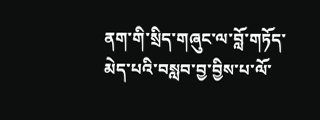ནག་གི་སྲིད་གཞུང་ལ་བློ་གཏོད་མེད་པའི་བསླབ་བྱ་བྱིས་པ་ལོ་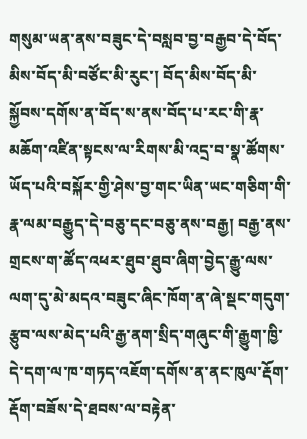གསུམ་ཡན་ནས་བཟུང་དེ་བསླབ་བྱ་བརྒྱབ་དེ་བོད་མིས་བོད་མི་བཙོང་མི་རུང་། བོད་མིས་བོད་མི་སྐྱོབས་དགོས་ན་བོད་ས་ནས་བོད་པ་རང་གི་རྣ་མཆོག་འཛིན་སྟངས་ལ་རིགས་མི་འདྲ་བ་སྣ་ཚོགས་ཡོད་པའི་བསྐོར་གྱི་ཤེས་བྱ་གང་ཡིན་ཡང་གཅིག་གི་རྣ་ལམ་བརྒྱུད་དེ་བཅུ་དང་བཅུ་ནས་བརྒྱ། བརྒྱ་ནས་གྲངས་ག་ཚོད་འཕར་ཐུབ་ཐུབ་ཞིག་བྱེད་རྒྱུ་ལས་ལག་དུ་མེ་མདའ་བཟུང་ཞིང་ཁོག་ན་ཞེ་སྡང་གདུག་རྩུབ་ལས་མེད་པའི་རྒྱ་ནག་སྲིད་གཞུང་གི་རྒྱུག་ཁྱི་དེ་དག་ལ་ཁ་གཏད་འཇོག་དགོས་ན་ནང་ཁུལ་རྡོག་རྡོག་བཟོས་དེ་ཐབས་ལ་བརྟེན་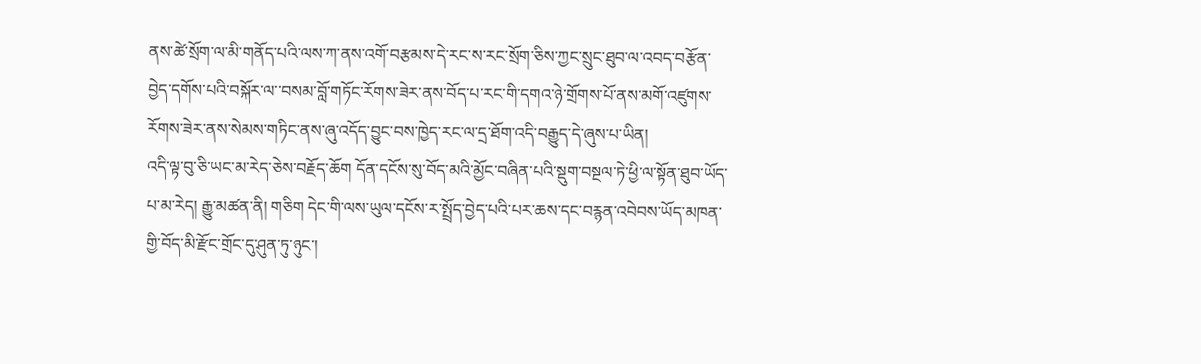ནས་ཚེ་སྲོག་ལ་མི་གནོད་པའི་ལས་ཀ་ནས་འགོ་བརྩམས་དེ་རང་ས་རང་སྲོག་ཅིས་ཀྱང་སྲུང་ཐུབ་ལ་འབད་བརྩོན་བྱེད་དགོས་པའི་བསྐོར་ལ་་བསམ་བློ་གཏོང་རོགས་ཟེར་ནས་བོད་པ་རང་གི་དགའ་ཉེ་གྲོགས་པོ་ནས་མགོ་འཛུགས་རོགས་ཟེར་ནས་སེམས་གཏིང་ནས་ཞུ་འདོད་བྱུང་བས་ཁྱེད་རང་ལ་དྲ་ཐོག་འདི་བརྒྱུད་དེ་ཞུས་པ་ཡིན།
འདི་ལྟ་བུ་ཅི་ཡང་མ་རེད་ཅེས་བརྗོད་ཆོག དོན་དངོས་སུ་བོད་མའི་མྱོང་བཞིན་པའི་སྡུག་བསྔལ་ཏེ་ཕྱི་ལ་སྟོན་ཐུབ་ཡོད་པ་མ་རེད། རྒྱུ་མཚན་ནི། གཅིག དེང་གི་ལས་ཡུལ་དངོས་ར་སྤྲོད་བྱེད་པའི་པར་ཆས་དང་བརྙན་འབེབས་ཡོད་མཁན་གྱི་བོད་མི་རྫོང་གྲོང་དུ་ཤུན་ཏུ་ཉུང་།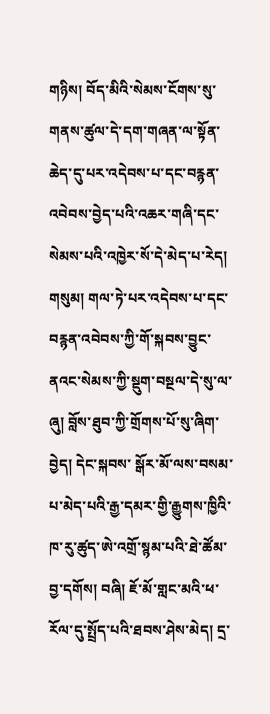གཉིས། བོད་མིའི་སེམས་ངོགས་སུ་གནས་ཚུལ་དེ་དག་གཞན་ལ་སྟོན་ཆེད་དུ་པར་འདེབས་པ་དང་བརྙན་འབེབས་བྱེད་པའི་འཆར་གཞི་དང་སེམས་པའི་འཁྱེར་སོ་དེ་མེད་པ་རེད། གསུམ། གལ་ཏེ་པར་འདེབས་པ་དང་བརྙན་འབེབས་ཀྱི་གོ་སྐབས་བྱུང་ནའང་སེམས་ཀྱི་སྡུག་བསྔལ་དེ་སུ་ལ་ཞུ། བློས་ཐུབ་ཀྱི་གྲོགས་པོ་སུ་ཞིག་བྱེད། དེང་སྐབས་ སྒོར་མོ་ལས་བསམ་པ་མེད་པའི་རྒྱ་དམར་གྱི་རྒྱུགས་ཁྱིའི་ཁ་རུ་ཚུད་ཨེ་འགྲོ་སྙམ་པའི་ཐེ་ཚོམ་བྱ་དགོས། བཞི། ཇོ་མོ་གླང་མའི་ཕ་རོལ་དུ་སྤྲོད་པའི་ཐབས་ཤེས་མེད། དྲ་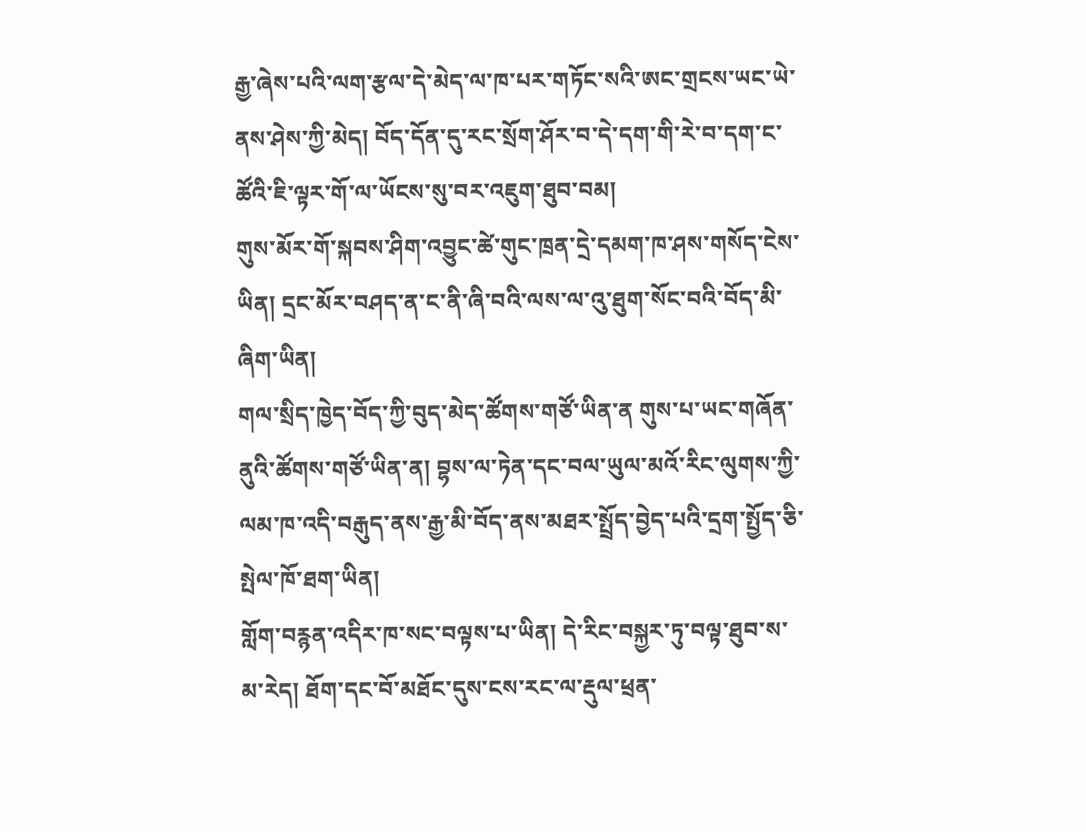རྒྱ་ཞེས་པའི་ལག་རྩལ་དེ་མེད་ལ་ཁ་པར་གཏོང་སའི་ཨང་གྲངས་ཡང་ཡེ་ནས་ཤེས་ཀྱི་མེད། བོད་དོན་དུ་རང་སྲོག་ཤོར་བ་དེ་དག་གི་རེ་བ་དག་ང་ཚོའི་ཇི་ལྟར་གོ་ལ་ཡོངས་སུ་བར་འཇུག་ཐུབ་བམ།
གུས་མོར་གོ་སྐབས་ཤིག་འབྱུང་ཚེ་གུང་ཁྲན་དྲེ་དམག་ཁ་ཤས་གསོད་ངེས་ཡིན། དྲང་མོར་བཤད་ན་ང་ནི་ཞི་བའི་ལས་ལ་འུ་ཐུག་སོང་བའི་བོད་མི་ཞིག་ཡིན།
གལ་སྲིད་ཁྱེད་བོད་ཀྱི་བུད་མེད་ཚོགས་གཙོ་ཡིན་ན གུས་པ་ཡང་གཞོན་ནུའི་ཚོགས་གཙོ་ཡིན་ན། བྷས་ལ་ཏེན་དང་བལ་ཡུལ་མའོ་རིང་ལུགས་ཀྱི་ལམ་ཁ་འདི་བརྒུད་ནས་རྒྱ་མི་བོད་ནས་མཐར་སྤྲོད་བྱེད་པའི་དྲག་སྤྱོད་ཅི་སྤེལ་ཁོ་ཐག་ཡིན།
གློག་བརྙན་འདིར་ཁ་སང་བལྟས་པ་ཡིན། དེ་རིང་བསྐྱར་ཏུ་བལྟ་ཐུབ་ས་མ་རེད། ཐོག་དང་བོ་མཐོང་དུས་ངས་རང་ལ་རྡུལ་ཕྲན་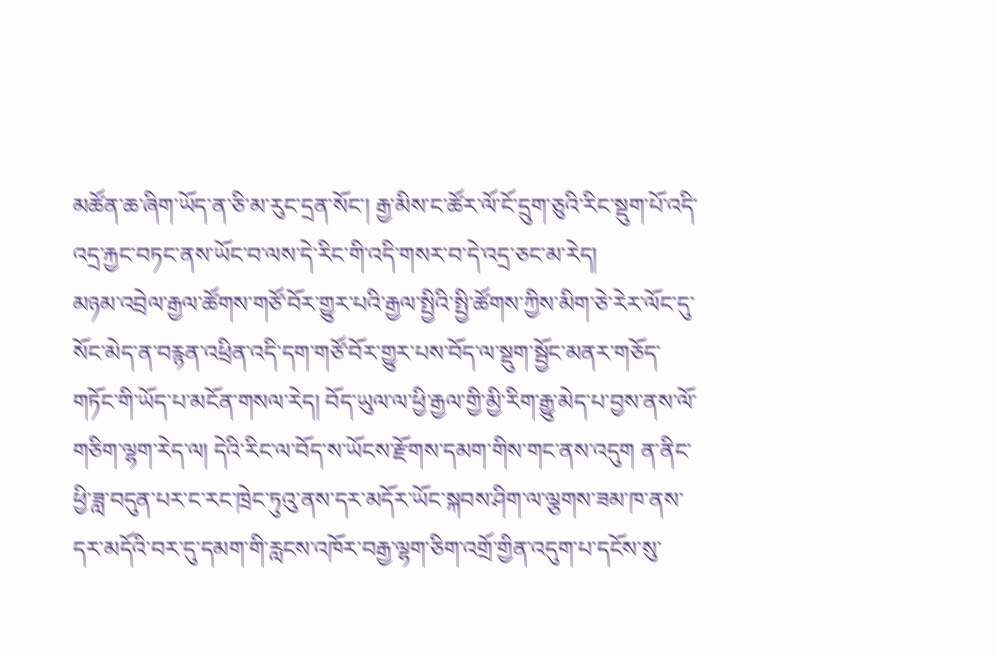མཚོན་ཆ་ཞིག་ཡོད་ན་ཅི་མ་རུང་དྲན་སོང་། རྒྱ་མིས་ང་ཚོར་ལོ་ངོ་དྲུག་ཅུའི་རིང་སྡུག་པོ་འདི་འདྲ་རྐྱང་བཏང་ནས་ཡོང་བ་ལས་དེ་རིང་གི་འདི་གསར་བ་དེ་འདྲ་ཅང་མ་རེད།
མཉམ་འབྲེལ་རྒྱལ་ཚོགས་གཙོ་བོར་གྱུར་པའི་རྒྱལ་སྤྱིའི་སྤྱི་ཚོགས་ཀྱིས་མིག་ཅེ་རེར་ལོང་དུ་སོང་མེད་ན་བརྙན་འཕྲིན་འདི་དག་གཙོ་བོར་གྱུར་པས་བོད་ལ་སྡུག་སྦྱོང་མནར་གཅོད་གཏོང་གི་ཡོད་པ་མངོན་གསལ་རེད། བོད་ཡུལ་ལ་ཕྱི་རྒྱལ་གྱི་མྱི་རིག་རྒྱུ་མེད་པ་བྱས་ནས་ལོ་གཅིག་ལྷག་རེད་ལ། དེའི་རིང་ལ་བོད་ས་ཡོངས་རྫོགས་དམག་གིས་གང་ནས་འདུག ན་ནིང་ཕྱི་ཟླ་བདུན་པར་ང་རང་ཁྲེང་ཏུའུ་ནས་དར་མདོར་ཡོང་སྐབས་ཤིག་ལ་ལྕགས་ཟམ་ཁ་ནས་དར་མདོའི་བར་དུ་དམག་གི་རླངས་འཁོར་བརྒྱ་ལྷག་ཅིག་འགྲོ་གྱིན་འདུག་པ་དངོས་སུ་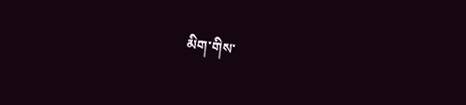མིག་གིས་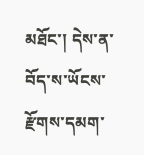མཐོང་། དེས་ན་བོད་ས་ཡོངས་རྫོགས་དམག་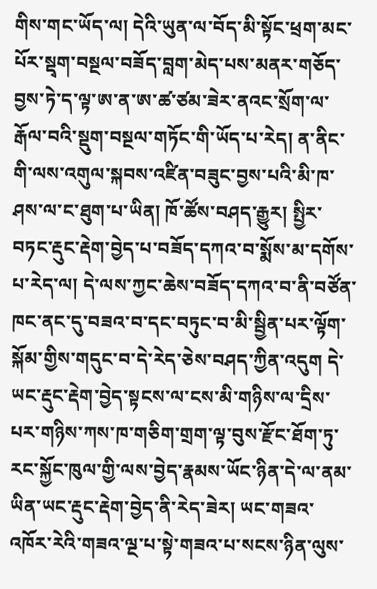གིས་གང་ཡོད་ལ། དེའི་ཡུན་ལ་བོད་མི་སྟོང་ཕྲག་མང་པོར་སྡྭག་བསྔལ་བཟོད་བླག་མེད་པས་མནར་གཅོད་བྱས་ཏེ་ད་ལྟ་ཨ་ན་ཨ་ཚ་ཙམ་ཟེར་ནའང་སྲོག་ལ་རྒོལ་བའི་སྡུག་བསྔལ་གཏོང་གི་ཡོད་པ་རེད། ན་ནིང་གི་ལས་འགུལ་སྐབས་འཛིན་བཟུང་བྱས་པའི་མི་ཁ་ཤས་ལ་ང་ཐུག་པ་ཡིན། ཁོ་ཚོས་བཤད་རྒྱུར། སྤྱིར་བཏང་རྡུང་རྡེག་བྱེད་པ་བཟོད་དཀའ་བ་སྨོས་མ་དགོས་པ་རེད་ལ། དེ་ལས་ཀྱང་ཆེས་བཟོད་དཀའ་བ་ནི་བཙོན་ཁང་ནང་དུ་བཟའ་བ་དང་བཏུང་བ་མི་སྦྱིན་པར་ལྟོག་སྐོམ་གྱིས་གདུང་བ་དེ་རེད་ཅེས་བཤད་ཀྱིན་འདུག དེ་ཡང་རྡུང་རྡེག་བྱེད་སྟངས་ལ་ངས་མི་གཉིས་ལ་དྲིས་པར་གཉིས་ཀས་ཁ་གཅིག་གྲག་ལྟ་བུས་རྫོང་ཐོག་ཏུ་རང་སྐྱོང་ཁུལ་གྱི་ལས་བྱེད་རྣམས་ཡོང་ཉིན་དེ་ལ་ནམ་ཡིན་ཡང་རྡུང་རྡེག་བྱེད་ནི་རེད་ཟེར། ཡང་གཟའ་འཁོར་རེའི་གཟའ་ལྔ་པ་སྟེ་གཟའ་པ་སངས་ཉིན་ལུས་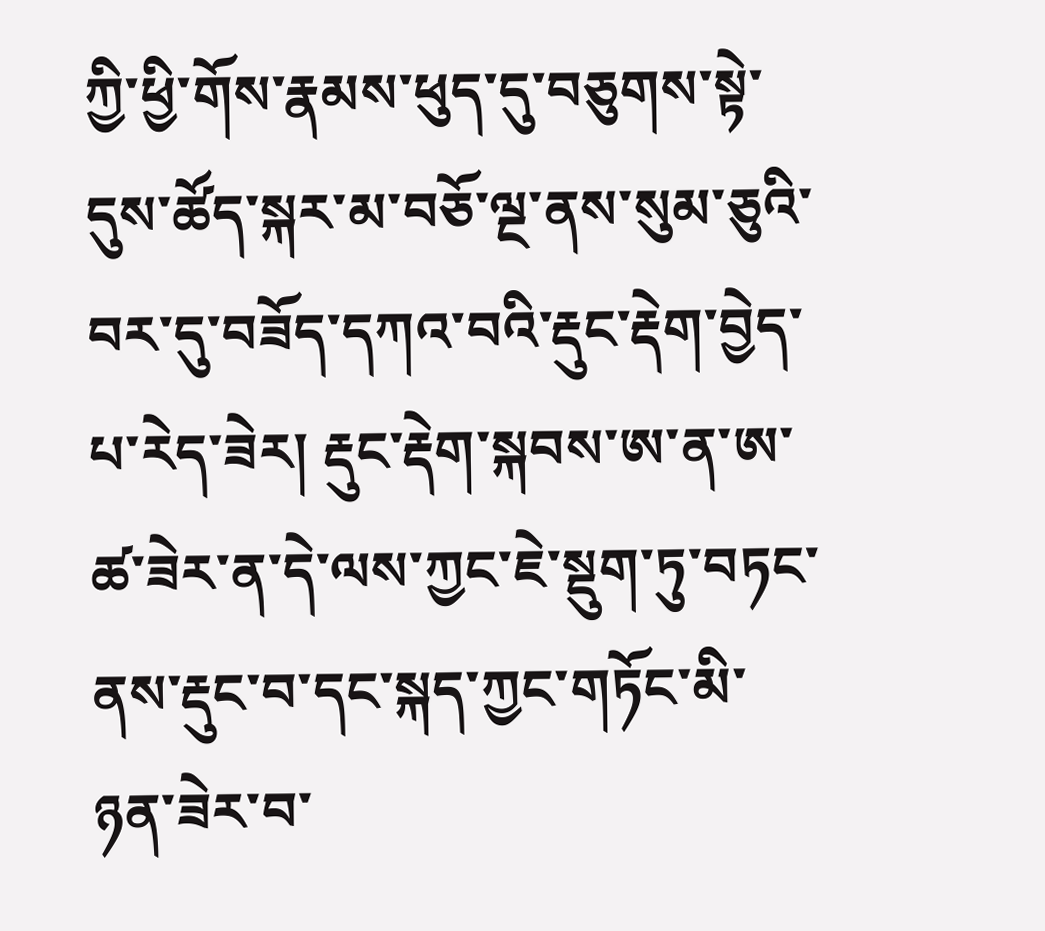ཀྱི་ཕྱི་གོས་རྣམས་ཕུད་དུ་བཅུགས་སྟེ་དུས་ཚོད་སྐར་མ་བཅོ་ལྔ་ནས་སུམ་ཅུའི་བར་དུ་བཟོད་དཀའ་བའི་རྡུང་རྡེག་བྱེད་པ་རེད་ཟེར། རྡུང་རྡེག་སྐབས་ཨ་ན་ཨ་ཚ་ཟེར་ན་དེ་ལས་ཀྱང་ཇེ་སྡུག་ཏུ་བཏང་ནས་རྡུང་བ་དང་སྐད་ཀྱང་གཏོང་མི་ཉན་ཟེར་བ་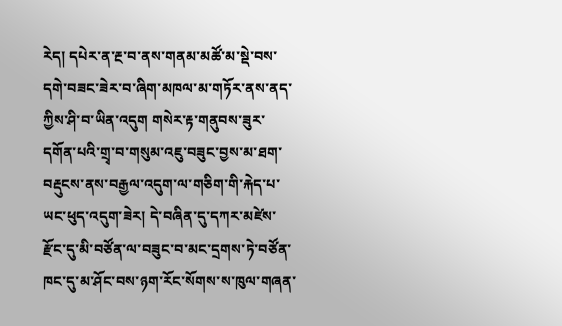རེད། དཔེར་ན་རྔ་བ་ནས་གནམ་མཚོ་མ་སྡེ་བས་དགེ་བཟང་ཟེར་བ་ཞིག་མཁལ་མ་གཏོར་ནས་ནད་ཀྱིས་ཤི་བ་ཡིན་འདུག གསེར་རྟ་གནུབས་ཟུར་དགོན་པའི་གྲྭ་བ་གསུམ་འཇུ་བཟུང་བྱས་མ་ཐག་བརྡུངས་ནས་བརྒྱལ་འདུག་ལ་གཅིག་གི་རྐེད་པ་ཡང་ཕུད་འདུག་ཟེར། དེ་བཞིན་དུ་དཀར་མཛེས་རྫོང་དུ་མི་བཙོན་ལ་བཟུང་བ་མང་དྲགས་ཏེ་བཙོན་ཁང་དུ་མ་ཤོང་བས་ཉག་རོང་སོགས་ས་ཁུལ་གཞན་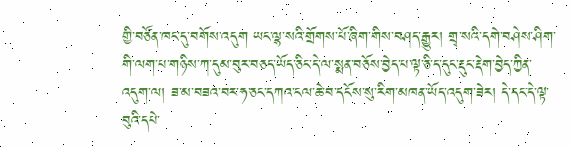གྱི་བཙོན་ཁང་དུ་བགོས་འདུག ཡང་ལྷ་སའི་གྲོགས་པོ་ཞིག་གིས་བཤད་རྒྱུར། གྲྭ་སའི་དགེ་བཤེས་ཤིག་གི་ལག་པ་གཉིས་ཀ་དུམ་བུར་བཅད་ཡོད་ཅིང་དེ་ལ་སྨན་བཅོས་བྱེད་པ་ལྟ་ཅི་ད་དུང་རྡུང་རྡེག་བྱེད་ཀྱིན་འདུག་ལ། ཟ་མ་བཟའ་བར་ཧ་ཅང་དཀའ་ངལ་ཆེ་བ་དངོས་སུ་རིག་མཁན་ཡོད་འདུག་ཟེར། དེ་དང་དེ་ལྟ་བུའི་དཔེ་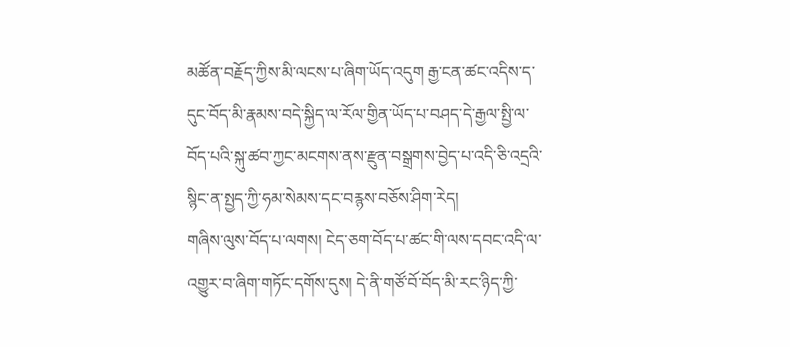མཚོན་བརྗོད་ཀྱིས་མི་ལངས་པ་ཞིག་ཡོད་འདུག རྒྱ་ངན་ཚང་འདིས་ད་དུང་བོད་མི་རྣམས་བདེ་སྐྱིད་ལ་རོལ་གྱིན་ཡོད་པ་བཤད་དེ་རྒྱལ་སྤྱི་ལ་བོད་པའི་སྐུ་ཚབ་ཀྱང་མངགས་ནས་རྫུན་བསྒྲགས་བྱེད་པ་འདི་ཅི་འདྲའི་སྙིང་ན་སྤྱད་ཀྱི་ཧམ་སེམས་དང་བརྙས་བཅོས་ཤིག་རེད།
གཞིས་ལུས་བོད་པ་ལགས། ངེད་ཅག་བོད་པ་ཚང་གི་ལས་དབང་འདི་ལ་འགྱུར་བ་ཞིག་གཏོང་དགོས་དུས། དེ་ནི་གཙོ་བོ་བོད་མི་རང་ཉིད་ཀྱི་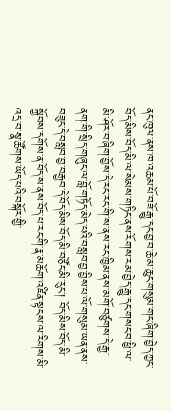ནང་ཁུལ་ནས་ཁ་འཆམ་པོ་བཟོ་རྒྱུ་དང་བྱ་བ་ཆེ་མ་ཆུང་གསུམ་གང་ཞིག་བྱེད་ཀྱང་བོད་མིས་བོད་མི་ལ་སེམས་གཏིང་ནས་རོགས་རམ་བྱེད་རྒྱུ་དང་གསང་བ་ཕྱི་ལ་མི་ཤོར་བ་ཞིག་བྱོས་དེ་རང་རང་གི་ས་ནས་རང་ཁྱིམ་ནས་མགོ་བཙུགས་དེ་རྒྱ་ནག་གི་སྲིད་གཞུང་ལ་བློ་གཏོད་མེད་པའི་བསླབ་བྱ་བྱིས་པ་ལོ་གསུམ་ཡན་ནས་བཟུང་དེ་བསླབ་བྱ་བརྒྱབ་དེ་བོད་མིས་བོད་མི་བཙོང་མི་རུང་། བོད་མིས་བོད་མི་སྐྱོབས་དགོས་ན་བོད་ས་ནས་བོད་པ་རང་གི་རྣ་མཆོག་འཛིན་སྟངས་ལ་རིགས་མི་འདྲ་བ་སྣ་ཚོགས་ཡོད་པའི་བསྐོར་གྱི་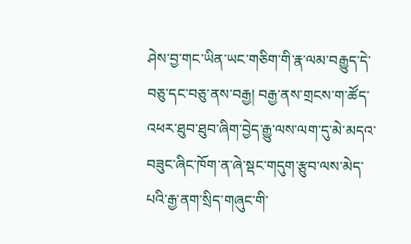ཤེས་བྱ་གང་ཡིན་ཡང་གཅིག་གི་རྣ་ལམ་བརྒྱུད་དེ་བཅུ་དང་བཅུ་ནས་བརྒྱ། བརྒྱ་ནས་གྲངས་ག་ཚོད་འཕར་ཐུབ་ཐུབ་ཞིག་བྱེད་རྒྱུ་ལས་ལག་དུ་མེ་མདའ་བཟུང་ཞིང་ཁོག་ན་ཞེ་སྡང་གདུག་རྩུབ་ལས་མེད་པའི་རྒྱ་ནག་སྲིད་གཞུང་གི་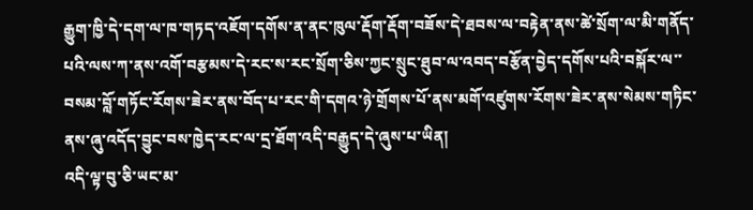རྒྱུག་ཁྱི་དེ་དག་ལ་ཁ་གཏད་འཇོག་དགོས་ན་ནང་ཁུལ་རྡོག་རྡོག་བཟོས་དེ་ཐབས་ལ་བརྟེན་ནས་ཚེ་སྲོག་ལ་མི་གནོད་པའི་ལས་ཀ་ནས་འགོ་བརྩམས་དེ་རང་ས་རང་སྲོག་ཅིས་ཀྱང་སྲུང་ཐུབ་ལ་འབད་བརྩོན་བྱེད་དགོས་པའི་བསྐོར་ལ་་བསམ་བློ་གཏོང་རོགས་ཟེར་ནས་བོད་པ་རང་གི་དགའ་ཉེ་གྲོགས་པོ་ནས་མགོ་འཛུགས་རོགས་ཟེར་ནས་སེམས་གཏིང་ནས་ཞུ་འདོད་བྱུང་བས་ཁྱེད་རང་ལ་དྲ་ཐོག་འདི་བརྒྱུད་དེ་ཞུས་པ་ཡིན།
འདི་ལྟ་བུ་ཅི་ཡང་མ་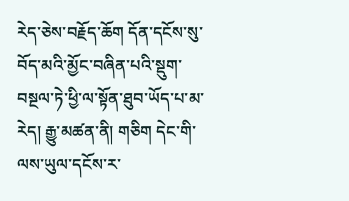རེད་ཅེས་བརྗོད་ཆོག དོན་དངོས་སུ་བོད་མའི་མྱོང་བཞིན་པའི་སྡུག་བསྔལ་ཏེ་ཕྱི་ལ་སྟོན་ཐུབ་ཡོད་པ་མ་རེད། རྒྱུ་མཚན་ནི། གཅིག དེང་གི་ལས་ཡུལ་དངོས་ར་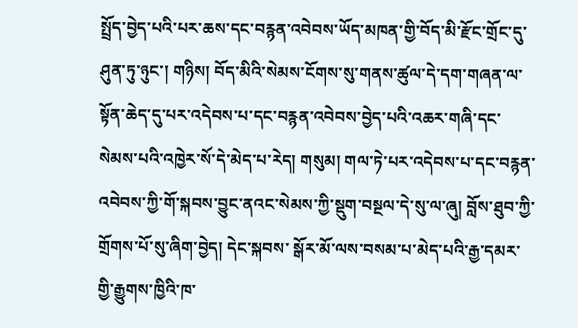སྤྲོད་བྱེད་པའི་པར་ཆས་དང་བརྙན་འབེབས་ཡོད་མཁན་གྱི་བོད་མི་རྫོང་གྲོང་དུ་ཤུན་ཏུ་ཉུང་། གཉིས། བོད་མིའི་སེམས་ངོགས་སུ་གནས་ཚུལ་དེ་དག་གཞན་ལ་སྟོན་ཆེད་དུ་པར་འདེབས་པ་དང་བརྙན་འབེབས་བྱེད་པའི་འཆར་གཞི་དང་སེམས་པའི་འཁྱེར་སོ་དེ་མེད་པ་རེད། གསུམ། གལ་ཏེ་པར་འདེབས་པ་དང་བརྙན་འབེབས་ཀྱི་གོ་སྐབས་བྱུང་ནའང་སེམས་ཀྱི་སྡུག་བསྔལ་དེ་སུ་ལ་ཞུ། བློས་ཐུབ་ཀྱི་གྲོགས་པོ་སུ་ཞིག་བྱེད། དེང་སྐབས་ སྒོར་མོ་ལས་བསམ་པ་མེད་པའི་རྒྱ་དམར་གྱི་རྒྱུགས་ཁྱིའི་ཁ་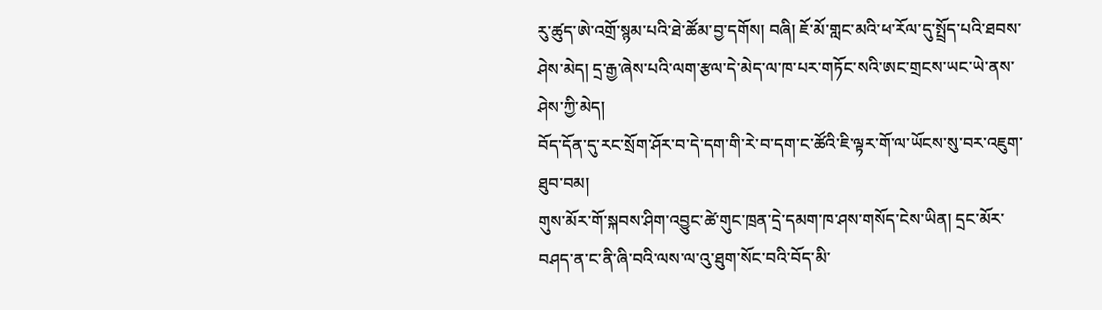རུ་ཚུད་ཨེ་འགྲོ་སྙམ་པའི་ཐེ་ཚོམ་བྱ་དགོས། བཞི། ཇོ་མོ་གླང་མའི་ཕ་རོལ་དུ་སྤྲོད་པའི་ཐབས་ཤེས་མེད། དྲ་རྒྱ་ཞེས་པའི་ལག་རྩལ་དེ་མེད་ལ་ཁ་པར་གཏོང་སའི་ཨང་གྲངས་ཡང་ཡེ་ནས་ཤེས་ཀྱི་མེད།
བོད་དོན་དུ་རང་སྲོག་ཤོར་བ་དེ་དག་གི་རེ་བ་དག་ང་ཚོའི་ཇི་ལྟར་གོ་ལ་ཡོངས་སུ་བར་འཇུག་ཐུབ་བམ།
གུས་མོར་གོ་སྐབས་ཤིག་འབྱུང་ཚེ་གུང་ཁྲན་དྲེ་དམག་ཁ་ཤས་གསོད་ངེས་ཡིན། དྲང་མོར་བཤད་ན་ང་ནི་ཞི་བའི་ལས་ལ་འུ་ཐུག་སོང་བའི་བོད་མི་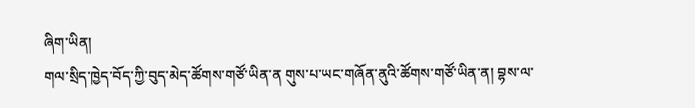ཞིག་ཡིན།
གལ་སྲིད་ཁྱེད་བོད་ཀྱི་བུད་མེད་ཚོགས་གཙོ་ཡིན་ན གུས་པ་ཡང་གཞོན་ནུའི་ཚོགས་གཙོ་ཡིན་ན། བྷས་ལ་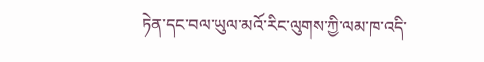ཏེན་དང་བལ་ཡུལ་མའོ་རིང་ལུགས་ཀྱི་ལམ་ཁ་འདི་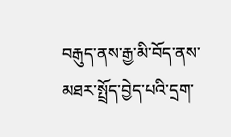བརྒུད་ནས་རྒྱ་མི་བོད་ནས་མཐར་སྤྲོད་བྱེད་པའི་དྲག་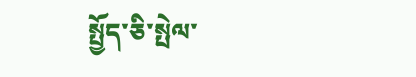སྤྱོད་ཅི་སྤེལ་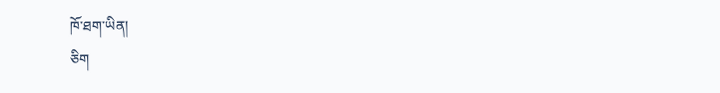ཁོ་ཐག་ཡིན།
ཅིག